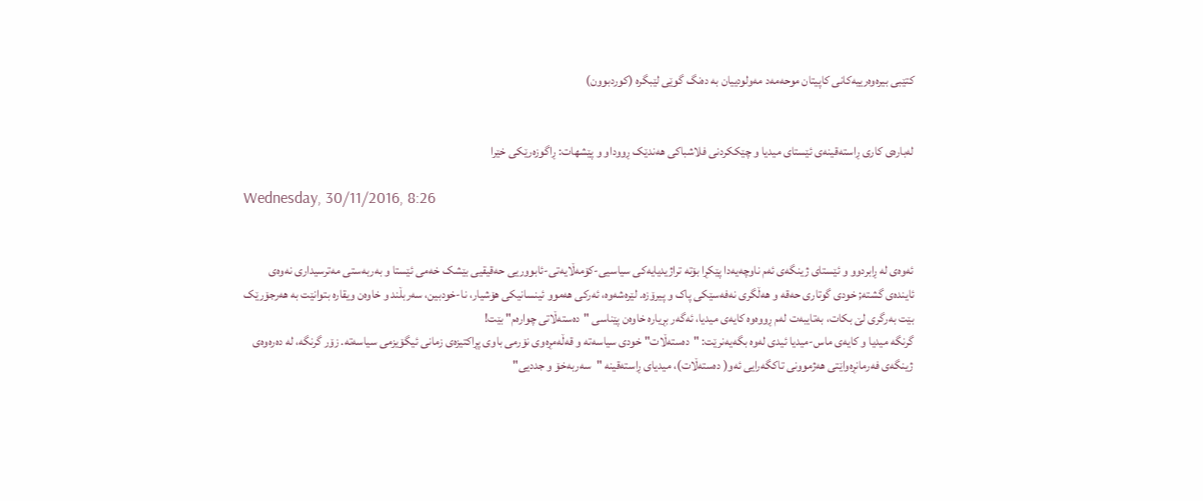کتێبی بیرەوەرییەکانی کاپیتان موحەمەد مەولودییان بە دەنگ گوێی لێبگرە (کوردبوون)


له‌باره‌ى کارى ڕاسته‌قینه‌ى ئێستاى میدیا و چێککردنى فلاشباکى هه‌ندێک ڕووداو و پێشهات: ڕاگوزه‌رێکى خێرا

Wednesday, 30/11/2016, 8:26


ئه‌وه‌ى له‌ ڕابردوو و ئێستاى ژینگه‌ى ئه‌م ناوچه‌یه‌دا پێکڕا بۆته‌ تراژیدیایه‌کى سیاسیى-کۆمه‌ڵایه‌تى-ئابووریى حه‌قیقیى بێشک خه‌مى ئێستا و به‌ربه‌ستى مه‌ترسیدارى نه‌وه‌ى ئاینده‌ى گشته‌; خودى گوتارى حه‌قه‌ و هه‌ڵگرى نه‌فه‌سێکى پاک و پیرۆزه‌. لێره‌شه‌وه‌، ئه‌رکى هه‌موو ئینسانیکى هۆشیار، نا-خودبین، سه‌ربڵند و خاوه‌ن ویقاره‌ بتوانێت به‌ هه‌رجۆرێک بێت به‌رگرى لێ بکات، به‌تایبه‌ت له‌م ڕووه‌وه‌ کایه‌ى میدیا، ئه‌گه‌ر بڕیاره‌ خاوه‌ن پێناسى "ده‌سته‌ڵاتى چواره‌م" بێت!
گرنگه‌ میدیا و کایه‌ى ماس-میدیا ئیدى له‌وه‌ بگه‌یه‌نرێت: "ده‌سته‌ڵات" خودى سیاسه‌ته‌ و قه‌ڵه‌مڕه‌وى نۆرمى باوى پڕاکتیزه‌ى زمانى ئیگۆیزمى سیاسه‌ته‌. زۆر گرنگه‌، له‌ ده‌ره‌وه‌ى ژینگه‌ى فه‌رمانڕه‌واێتى هه‌ژموونى تاکگه‌رایى ئه‌و( ده‌سته‌ڵات)، میدیاى ڕاسته‌قینه "سه‌ربه‌خۆ‌ و جددیى"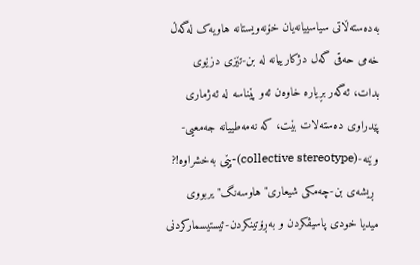به‌ده‌سته‌ڵاتى سیاسییانه‌یان خۆنه‌ویستانه‌ هاویه‌ک له‌گه‌ڵ خه‌مى حه‌قى گه‌ل دژکارییانه‌ له‌ بن-تێزى دزێوى بدات، ئه‌گه‌ر بڕیاره‌ خاوه‌ن ئه‌و پێناسه‌ له‌ ئه‌ژمارى پێدراوى ده‌سته‌لات بێت، که‌ نه‌مه‌طییانه‌ جه‌معیى-وێنه‌-(collective stereotype)-پێى به‌خشراوه‌!?
 ڕیشه‌ى بن-چه‌مکى شیعارى"هاوسه‌نگ"یربووى میدیا خودى پاسیڤکردن و به‌ڕۆتینکردن-ئیستیسمارکردنى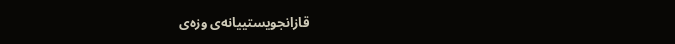قازانجویستییانه‌ى وزه‌ى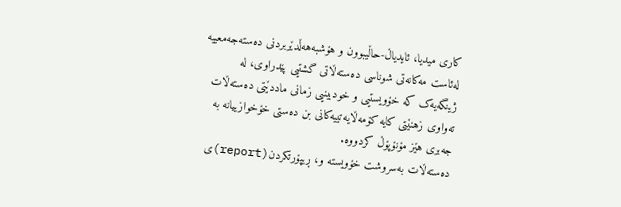کارى میدیا، ئایدیاڵ-حاڵیبوون و هۆشبه‌هه‌ڵدێربردنى ده‌سته‌جه‌معییه‌ له‌ئاست‌ مه‌کانه‌تى شوناسى ده‌سته‌ڵاتى گشتیى پێدراوى، له‌ ژینگه‌یه‌ک که‌ خۆویستیى و خودبینیى زمانى ماددێتى ده‌سته‌ڵات ته‌واوى زهنێتى کایه‌ کۆمه‌ڵایه‌تییه‌کانى بن ده‌ستى خۆخوازییانه‌ به‌ جه‌برى هێز مۆنۆپۆڵ کردووه‌.
ده‌سته‌ڵات به‌سروشت خۆویسته‌ و، ڕیپۆرتکردن(report)ى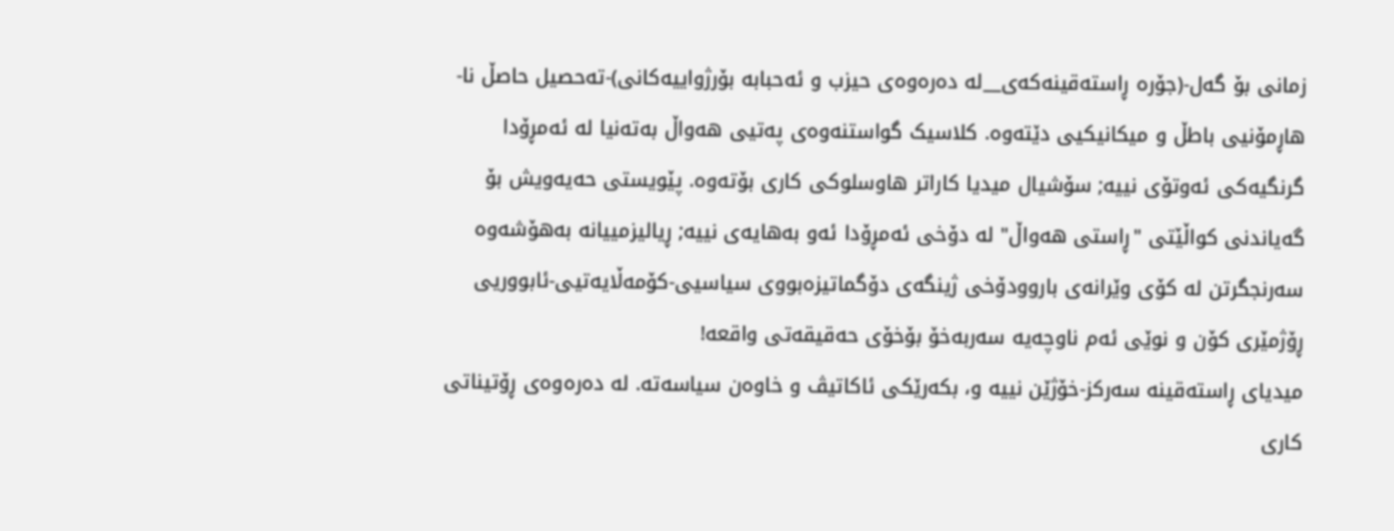زمانى بۆ گه‌ل-(جۆره‌ ڕاسته‌قینه‌که‌ى__له‌ ده‌ره‌وه‌ى حیزب و ئه‌حبابه‌ بۆرژواییه‌کانى)-ته‌حصیل حاصڵ نا-هاڕمۆنیى باطڵ و میکانیکیى دێته‌وه‌. کلاسیک گواستنه‌وه‌ى په‌تیى هه‌واڵ به‌ته‌نیا له‌ ئه‌مڕۆدا گرنگیه‌کى ئه‌وتۆى نییه; سۆشیال میدیا کاراتر هاوسلوکى کارى بۆته‌وه‌. پێویستى حه‌یه‌ویش بۆ گه‌یاندنى کواڵێتى "ڕاستى هه‌واڵ" له ‌دۆخى ئه‌مڕۆدا ئه‌و به‌هایه‌ى نییه‌; ڕیالیزمییانه‌ به‌هۆشه‌وه‌ سه‌رنجگرتن له‌ کۆى وێرانه‌ى باروودۆخى ژینگه‌ى دۆگماتیزه‌بووى سیاسیى-کۆمه‌ڵایه‌تیى-ئابووریى ڕۆژمێرى کۆن و نوێى ئه‌م ناوچه‌یه‌ سه‌ربه‌خۆ بۆخۆى حه‌قیقه‌تى واقعه‌!
میدیاى ڕاسته‌قینه سه‌رکز-خۆژێن نییه‌ و، بکه‌رێکى ئاکاتیڤ و خاوه‌ن سیاسه‌ته‌. له‌ ده‌ره‌وه‌ى ڕۆتیناتى کارى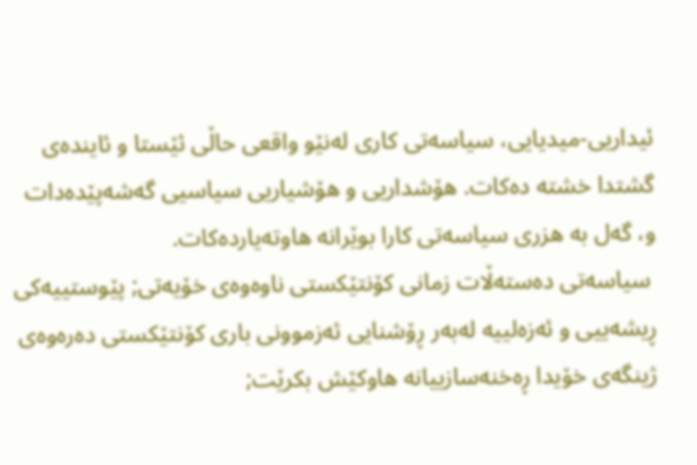ئیداریى-میدیایى، سیاسه‌تى کارى له‌نێو واقعى حاڵى ئێستا و ئاینده‌ى گشتدا خشته‌ ده‌کات. هۆشداریى و هۆشیاریى سیاسیى گه‌شه‌پێده‌دات و، گه‌ل به‌ هزرى سیاسه‌تى کارا بوێرانه‌ هاوته‌یارده‌کات.
 سیاسه‌تى ده‌سته‌ڵات زمانى کۆنتێکستى ناوه‌وه‌ى خۆیه‌تى; پێوستییه‌کى ڕیشه‌ییى و ئه‌زه‌لییه‌ له‌به‌ر ڕۆشنایى ئه‌زموونى بارى کۆنتێکستى ده‌ره‌وه‌ى ژینگه‌ى خۆیدا ڕه‌خنه‌سازییانه‌ هاوکێش بکرێت;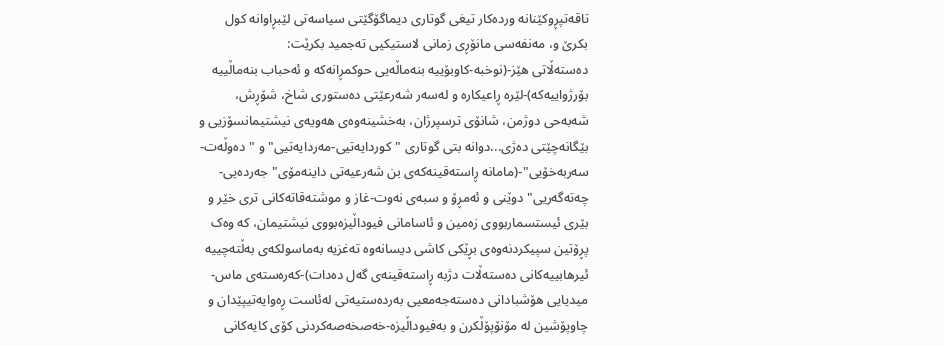تاقه‌تپڕوکێنانه‌ ورده‌کار تیغى گوتارى دیماگۆگێتى سیاسه‌تى لێبڕاوانه‌ کول بکرێ و، مه‌نفه‌سى مانۆڕى زمانى لاستیکیى ته‌جمید بکرێت:
ده‌سته‌ڵاتى هێز-(نوخبه‌-کاوبۆییه‌ بنه‌ماڵه‌یى حوکمڕانه‌که‌ و ئه‌حباب بنه‌ماڵییه‌ بۆرژواییه‌که‌)-لێره‌ ڕاعیکاره‌ و له‌سه‌ر شه‌رعێتى ده‌ستورى شاخ، شۆڕش، شه‌به‌حى دوژمن، شانۆى ترسپرژان، به‌خشینه‌وه‌ى هه‌ویه‌ى نیشتیمانسۆزیى و بێگانه‌چێتى ده‌ژى...دوانه‌ بتى گوتارى "کوردایه‌تیى-مه‌ردایه‌تیى" و "ده‌وڵه‌ت-سه‌ربه‌خۆیى"-(مامانه‌ ڕاسته‌قینه‌که‌ى بن شه‌رعیه‌تى داینه‌مۆى"جه‌رده‌یى-چه‌ته‌گه‌ریى" دوێنى و ئه‌مڕۆ و سبه‌ى نه‌وت-غاز و موشته‌قاته‌کانى ترى خێر و بێرى ئیستسماربووى زه‌مین و ئاسامانى فیوداڵیزه‌بووى نیشتیمان، که‌ وه‌ک پڕۆتین سپیکردنه‌وه‌ى بڕێکى کاشى دیسانه‌وه‌ ته‌غزیه‌ به‌ماسولکه‌ى به‌ڵته‌چییه‌ ئیرهابییه‌کانى ده‌سته‌ڵات دژبه‌ ڕاسته‌قینه‌ى گه‌ل ده‌دات)-که‌ره‌سته‌ى ماس-میدیایى هۆشبادانى ده‌سته‌جه‌معیى به‌رده‌ستیه‌تى له‌ئاست ڕه‌وایه‌تیپێدان و چاوپۆشین له‌ مۆنۆپۆڵکرن و به‌فیوداڵیزه‌-خه‌صخه‌صه‌کردنى کۆى کایه‌کانى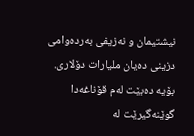نیشتیمان و نه‌زیفى به‌رده‌وامى دزینى ده‌یان ملیارات دۆلارى.
بۆیه‌ ده‌بێت له‌م قۆناغه‌دا گوێنه‌گیرێت له‌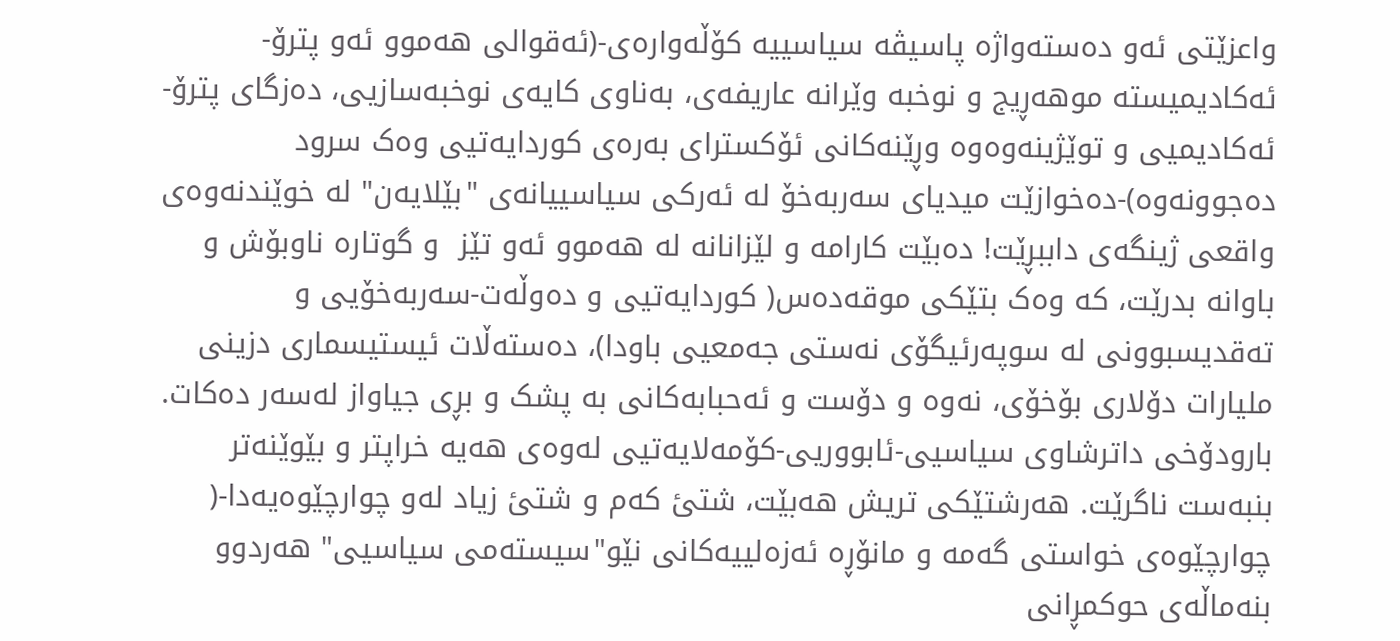واعزێتى ئه‌و ده‌سته‌واژه‌ پاسیڤه‌ سیاسییه‌ کۆڵه‌واره‌ى-(ئه‌قوالى هه‌موو ئه‌و پترۆ-ئه‌کادیمیسته‌ موهه‌ڕیج و نوخبه‌ وێرانه‌ عاریفه‌ى، به‌ناوى کایه‌ى نوخبه‌سازیى، ده‌زگاى پترۆ-ئه‌کادیمیى و توێژینه‌وه‌وه‌ وڕێنه‌کانى ئۆکستراى به‌ره‌ى کوردایه‌تیى وه‌ک سرود ده‌جوونه‌وه‌)-ده‌خوازێت میدیاى سه‌ربه‌خۆ له‌ ئه‌رکى سیاسییانه‌ى "بێلایه‌ن" له‌ خوێندنه‌وه‌ى واقعى ژینگه‌ى داببڕێت! ده‌بێت کارامه‌ و لێزانانه‌ له‌ هه‌موو ئه‌و تێز  ‌و گوتاره‌ ناوبۆش و باوانه‌ بدرێت، که‌ وه‌ک بتێکى موقه‌ده‌س( کوردایه‌تیى و ده‌وڵه‌ت-سه‌ربه‌خۆیى و ته‌قدیسبوونى له‌ سوپه‌رئیگۆى نه‌ستى جه‌معیى باودا)، ده‌سته‌ڵات ئیستیسمارى دزینى ملیارات دۆلارى بۆخۆى، نه‌وه‌ و دۆست و ئه‌حبابه‌کانى به‌ پشک و بڕى جیاواز له‌سه‌ر ده‌کات.
بارودۆخى داترشاوى سیاسیى-ئابووریى-کۆمه‌لایه‌تیى له‌وه‌ى هه‌یه‌ خراپتر و بێوێنه‌تر بنبه‌ست ناگرێت. هه‌رشتێکى تریش هه‌بێت، شتئ که‌م و شتئ زیاد له‌و چوارچێوه‌یه‌دا-( چوارچێوه‌ى خواستى گه‌مه‌ و مانۆڕه‌ ئه‌زه‌لییه‌کانى نێو"سیسته‌مى سیاسیى" هه‌ردوو بنه‌ماڵه‌ى حوکمڕانى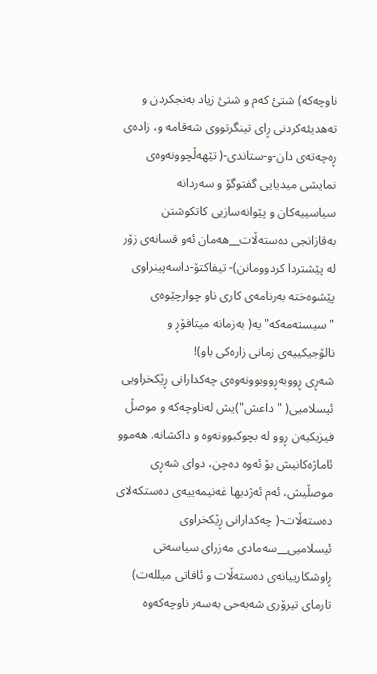ناوچه‌که‌) شتئ که‌م و شتئ زیاد به‌نجکردن و ته‌هدیئه‌کردنى ڕاى تینگرتووى شه‌قامه‌ و، زاده‌ى ڕه‌چه‌ته‌ى دان-و-ستاندى-( تێهه‌ڵچوونه‌وه‌ى نمایشى میدیایى گفتوگۆ و سه‌ردانه‌ سیاسییه‌کان و پێوانه‌سازیى کاتکوشتن به‌قازانجى ده‌سته‌ڵات__هه‌مان ئه‌و قسانه‌ى زۆر له‌ پێشتردا کردوومانن)- تیفاکتۆ-داسه‌پینراوى پێشوه‌خته‌ به‌رنامه‌ى کارى ناو چوارچێوه‌ى "سیسته‌مه‌‌که‌"یه‌( به‌زمانه‌ میتافۆڕ و نالۆجیکییه‌ى زمانى زاره‌کى باو)!
شه‌ڕى ڕووبه‌ڕووبوونه‌وه‌ى چه‌کدارانى ڕێکخراویى ئیسلامیى( "داعش")یش له‌ناوچه‌که‌ و موصڵ فیزیکیه‌ن ڕوو له‌ بچوکبوونه‌وه‌ و داکشانه‌. هه‌موو ئاماژه‌کانیش بۆ ئه‌وه‌ ده‌چن، دواى شه‌ڕى موصڵیش، ئه‌م ئه‌ژدیها غه‌نیمه‌ییه‌ى ده‌ستکه‌لاى ده‌سته‌ڵات-( چه‌کدارانى ڕێکخراوى ئیسلامیى__سه‌مادى مه‌زراى سیاسه‌تى ڕاوشکارییانه‌ى ده‌سته‌ڵات و ئافاتى میلله‌ت) تارماى تیرۆرى شه‌به‌حى به‌سه‌ر ناوچه‌که‌وه‌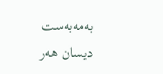به‌مه‌به‌ست دیسان هه‌ر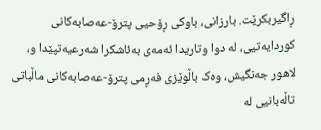ڕاگیربکرێت. بارزانى، باوکى ڕۆحيى پترۆ-عه‌صابه‌کانى کوردایه‌تیى، له‌ دوا وتاریدا ئه‌مه‌ى به‌ئاشکرا شه‌رعیه‌تپێدا و، لاهور جه‌نگیش، وه‌ک باڵوێزى فه‌ڕمى پترۆ-عه‌صابه‌کانى ماڵباتى تاڵه‌بانیى له‌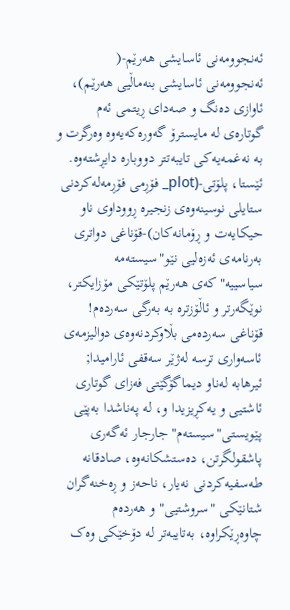ئه‌نجوومه‌نى ئاسایشى هه‌رێم-( ئه‌نجوومه‌نى ئاسایشى بنه‌ماڵیى هه‌رێم)، ئاوازى ده‌نگ و صه‌داى ڕیتمى ئه‌م گوتاره‌ى له‌ مایسترۆ گه‌وره‌که‌یه‌وه‌ وه‌رگرت و به‌ نه‌غمه‌یه‌کى تایبه‌تتر دووباره دایڕشته‌وه‌.
ئێستا، پلۆتى-(plot_ فۆڕمى فۆڕمه‌له‌کردنى ستایلى نوسینه‌وه‌ى زنجیره‌ ڕووداوى ناو حیکایه‌ت و ڕۆمانه‌کان)-قۆناغى دواترى به‌رنامه‌ى ئه‌زه‌لیى نێو"سیسته‌مه‌ سیاسییه‌"که‌ى هه‌رێم پلۆتێکى مۆزایکتر، نوێگه‌رتر و ئاڵۆزتره به‌ به‌رگى سه‌رده‌م! قۆناغى سه‌رده‌مى بڵاوکردنه‌وه‌ى دوالیزمه‌ى ئاسه‌وارى ترسه‌ له‌ژێر سه‌قفى ئارامیدا; ئیرهابه‌ له‌ناو دیماگۆگێتى فه‌زاى گوتارى ئاشتیى و یه‌کڕیزیدا و، له‌ په‌ناشدا به‌پێى پێویستى"سیسته‌م" جارجار ئه‌گه‌رى پاشقولگرتن، ده‌ستشکانه‌وه‌، صادقانه‌ طه‌سفیه‌کردنى نه‌یار، ناحه‌ز و ڕه‌خنه‌گران شتانێکى "سروشتیى" و هه‌رده‌م چاوه‌ڕێکراوه‌، به‌تایبه‌تر له‌ دۆخێکى وه‌ک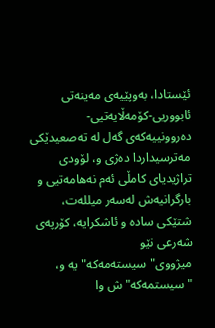ئێستادا، به‌وپێیه‌ى مه‌ینه‌تى ئابووریى-کۆمه‌ڵایه‌تیى-ده‌روونییه‌که‌ى گه‌ل له‌ ته‌صعیدێکى مه‌ترسیداردا ده‌ژى و، لۆودى تراژیدیاى کامڵى ئه‌م نه‌هامه‌تیى و بارگرانیه‌ش له‌سه‌ر میلله‌ت، شتێکى ساده‌ و ئاشکرایه‌، کۆرپه‌ى شه‌رعى نێو میژووى"سیسته‌مه‌که"یه‌ و، "سیستمه‌که"ش وا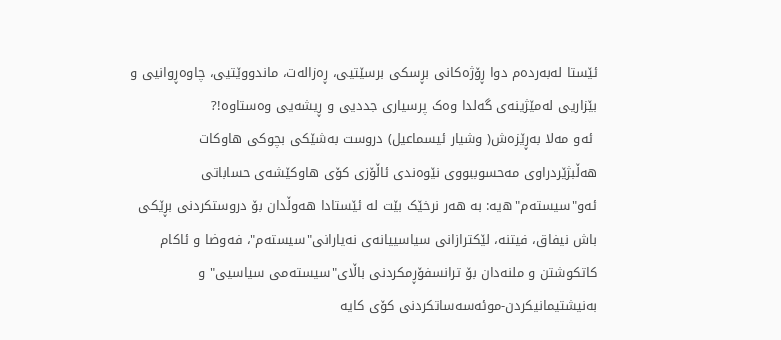ئێستا له‌به‌رده‌م دوا ڕۆژه‌کانى بڕسکى برسێتیى، ڕه‌زاله‌ت، ماندووێتیى، چاوه‌ڕوانیى و بێزاریى له‌مێژینه‌ى گه‌لدا وه‌ک پرسیارى جددیى و ڕیشه‌یى وه‌ستاوه‌!?
 ئه‌و مه‌لا به‌ڕێزه‌ش( وشیار ئیسماعیل) دروست به‌شێکى بچوکى هاوکات هه‌ڵبژێردراوى مه‌حسوببووى نێوه‌ندى ئاڵۆزى کۆى هاوکێشه‌ى حساباتى ئه‌و"سیسته‌م"ه‌یه‌: به‌ هه‌ر نرخێک بێت له‌ ئێستادا هه‌وڵدان بۆ دروستکردنى بڕێکى باش نیفاق، فیتنه‌، لێکترازانى سیاسییانه‌ى نه‌یارانى"سیسته‌م"، فه‌وضا و ئاکام کاتکوشتن و ملنه‌دان بۆ ترانسفۆڕمکردنى باڵاى"سیسته‌مى سیاسیى" و به‌نیشتیمانیکردن-موئه‌سه‌ساتکردنى کۆى کایه‌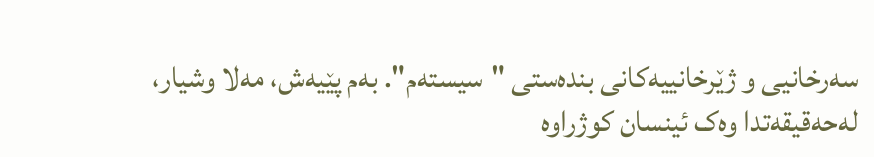سه‌رخانیى و ژێرخانییه‌کانى بنده‌ستى "سیسته‌م". به‌م پێیه‌ش، مه‌لا وشیار، له‌حه‌قیقه‌تدا وه‌ک ئینسان کوژراوه‌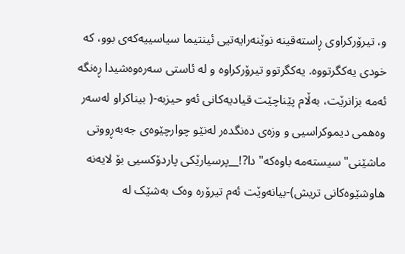و، تیرۆرکراوى ڕاسته‌قینه‌ نوێنه‌رایه‌تیى ئینتیما سیاسییه‌که‌ى بوو، که‌ خودى یه‌کگرتووه‌. یه‌کگرتوو تیرۆرکراوه‌ و له‌ ئاستى سه‌ره‌وه‌شیدا ڕه‌نگه‌ ئه‌مه‌ بزانرێت، به‌ڵام پێناچێت قیادیه‌کانى ئه‌و حیزبه‌-( بیناکراو له‌سه‌ر وه‌همى دیموکراسیى و وزه‌ى ده‌نگده‌ر له‌نێو چوارچێوه‌ى جه‌به‌ڕووتى ماشێنى"سیسته‌مه‌ باوه‌که"دا?!__پرسیارێکى پاردۆکسیى بۆ لايه‌نه‌ هاوشێوه‌كانى تريش)-بیانه‌وێت ئه‌م تیرۆره‌ وه‌ک به‌شێک له‌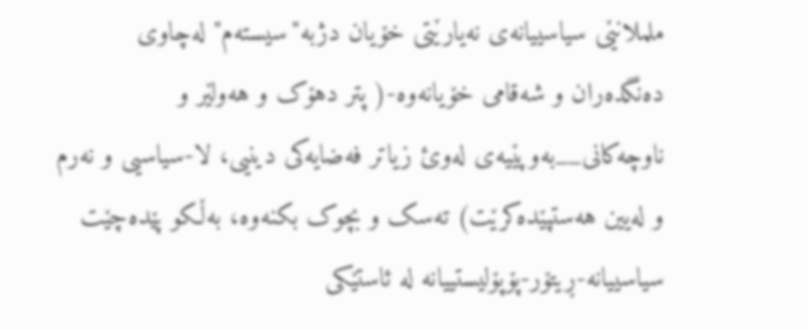ململانێى سیاسییانه‌ى نه‌یارێتى خۆیان دژبه‌"سیسته‌م" له‌چاوى ده‌نگده‌ران و شه‌قامى خۆیانه‌وه‌-( پتر دهۆک و هه‌ولێر و ناوچه‌کانى__به‌وپێیه‌ى له‌وئ زیاتر فه‌ضایه‌کى دینیى، لا-سیاسیى و نه‌رم و له‌یین هه‌ستپێده‌کرێت) ته‌سک و بچوک بکنه‌وه‌، به‌ڵکو پێده‌چێت سیاسییانه‌-ڕیتۆر-پۆپۆلیستییانه‌ له‌ ئاستێکى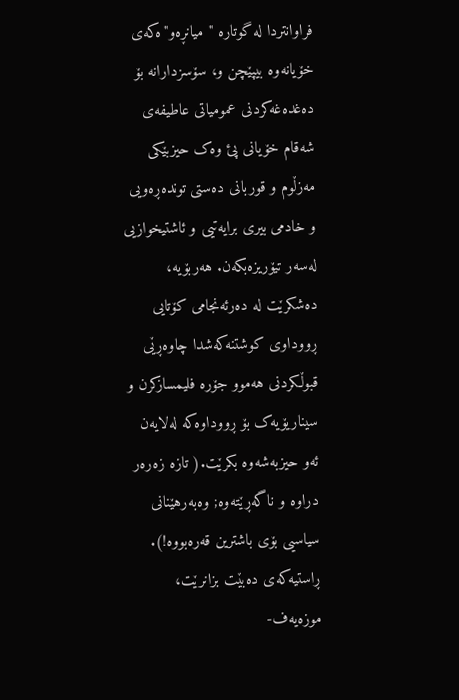فراوانتردا له‌ گوتاره‌ "میانڕه‌و"ه‌که‌ى خۆیانه‌وه‌ بیپێچن و، سۆسزدارانه‌ بۆ ده‌غده‌غه‌کردنى عمومیاتى عاطیفه‌ى شه‌قام خۆیانى پئ وه‌ک حیزبێکى مه‌زڵوم و قوربانى ده‌ستى تونده‌ڕه‌ویى و خادمى بیرى برایه‌تیى و ئاشتیخوازیى له‌سه‌ر تیۆریزه‌بکه‌ن. هه‌ربۆیه‌، ده‌شکرێت له‌ ده‌رئه‌نجامى کۆتایى ڕووداوى کوشتنه‌که‌شدا چاوه‌ڕێى قبوڵکردنى هه‌موو جۆره‌ فلیمسازکرن و سیناریۆیه‌ک بۆ ڕووداوه‌که‌ له‌لایه‌ن ئه‌و حیزبه‌شه‌وه‌ بکرێت.( تازه‌ زه‌ره‌ر دراوه‌ و ناگه‌ڕێته‌وه‌; وه‌به‌رهێنانى سیاسیى بۆى باشترین قه‌ره‌بووه!).
ڕاستیه‌که‌ى ده‌بێت بزانرێت، موزه‌یه‌ف-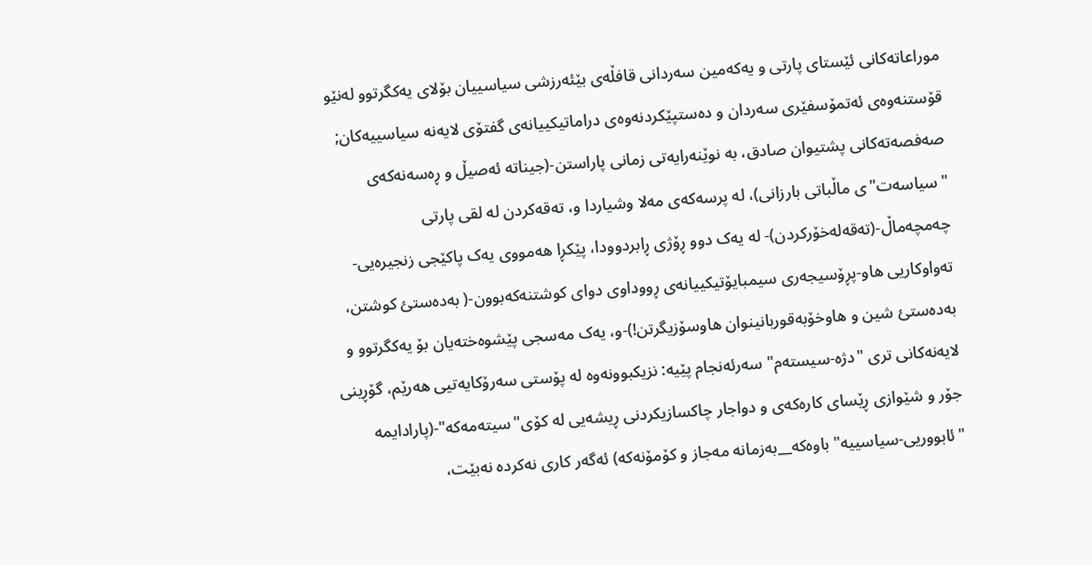موراعاته‌کانى ئێستاى پارتى و یه‌که‌مین سه‌ردانى قافڵه‌ى بێئه‌رزشى سیاسییان بۆلاى یه‌کگرتوو له‌نێو قۆستنه‌وه‌ى ئه‌تمۆسفێرى سه‌ردان و ده‌ستپێکردنه‌وه‌ى دراماتیکییانه‌ى گفتۆى لایه‌نه‌ سیاسییه‌کان; صه‌فصه‌ته‌کانى پشتیوان صادق، به‌ نوێنه‌رایه‌تى زمانى پاراستن-(جیناته‌ ئه‌صيڵ و ڕه‌سه‌نه‌که‌ى "سیاسه‌ت"ى ماڵباتى بارزانى)، له‌ پرسه‌که‌ى مه‌لا وشیاردا و، ته‌قه‌کردن له‌ لقى پارتى چه‌مچه‌ماڵ-(ته‌قه‌له‌خۆرکردن)- له ‌یه‌ک دوو ڕۆژى ڕابردوودا، پێکڕا هه‌مووى یه‌ک پاکێجى زنجیره‌یى-ته‌واوکاریى هاو-پڕۆسیجه‌رى سیمبایۆتیکییانه‌ى ڕووداوى دواى کوشتنه‌که‌بوون-( به‌ده‌ستئ کوشتن، به‌ده‌ستئ شین و هاوخۆبه‌قوربانینوان هاوسۆزیگرتن!)-و، یه‌ک مه‌سجى پێشوه‌خته‌یان بۆ یه‌کگرتوو و لایه‌نه‌کانى ترى "دژه‌-سیسته‌م" سه‌رئه‌نجام پێیه‌: نزیکبوونه‌وه‌ له‌ پۆستى سه‌رۆکایه‌تیى هه‌رێم، گۆڕینى جۆر و شێوازى ڕێساى کاره‌که‌ى و دواجار چاکسازیکردنى ڕیشه‌یى له‌ کۆى"سیته‌مه‌که‌"-(پارادایمه‌ "ئابووریى-سیاسییه‌" باوه‌که‌__به‌زمانه‌ مه‌جاز و کۆمۆنه‌که‌) ئه‌گه‌ر کارى نه‌کرده‌ نه‌بێت،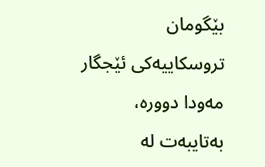بێگومان تروسکاییه‌کى ئێجگار مه‌ودا دووره، به‌تایبه‌ت له‌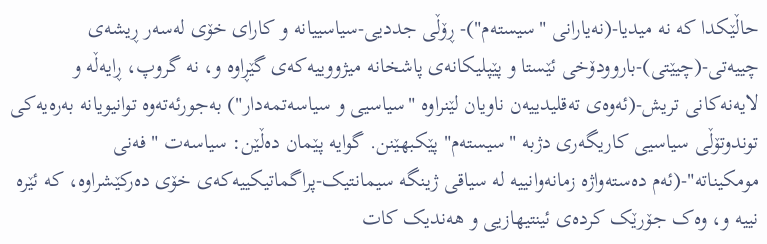حاڵێکدا که‌ نه‌ میدیا-(نه‌یارانى "سیسته‌م")- ڕۆڵى جددیى-سیاسییانه‌ و کاراى خۆى له‌سه‌ر ڕیشه‌ى چییه‌تى-(چیێتى)-باروودۆخى ئێستا و پێپلیکانه‌ى پاشخانه‌ میژووییه‌که‌ى گێڕاوه‌ و، نه‌ گروپ، ڕایه‌ڵه‌ و لایه‌نه‌کانى تریش-(ئه‌وه‌ى ته‌قلیدییه‌ن ناویان لێنراوه‌ "سیاسیى و سیاسه‌تمه‌دار") به‌جورئه‌ته‌وه‌ توانیویانه‌ به‌ره‌یه‌کى توندوتۆڵى سیاسیى کاریگه‌رى دژبه‌ "سیسته‌م" پێکبهێنن. گوایه پێمان ده‌ڵێن‌: سیاسه‌ت "فه‌نى مومکیناته"-(ئه‌م ده‌سته‌واژه‌ زمانه‌وانییه‌ له‌ سیاقى ژینگه‌ سیمانتیک-پراگماتیکییه‌که‌ى خۆى ده‌رکێشراوه‌، که‌ ئێره‌ نییه‌ و، وه‌ک جۆرێک کرده‌ى ئینتیهازیى و هه‌ندیک کات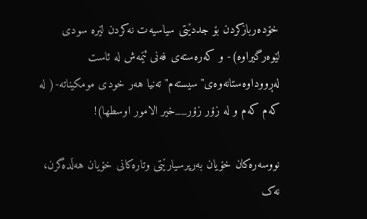خۆده‌ربازکردن بۆ جددێتى سیاسیه‌ت نه‌کردن لێره‌ سودى لێوه‌رگیراوه‌)- و که‌ره‌سته‌ى فه‌نى ئێمه‌ش له‌ ئاست له‌ڕووداوه‌ستانه‌وه‌ى"سیسته‌م" ته‌نیا هه‌ر خودى مومکیناته‌-( له‌ که‌م که‌م و له‌ زۆر زۆر__خیر الامور اوسطها)!

نووسەرەکان خۆیان بەرپرسیارێتی وتارەکانی خۆیان هەڵدەگرن، نەک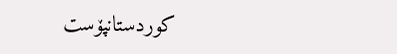کوردستانپۆست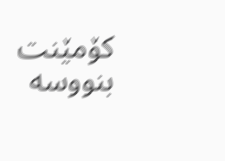کۆمێنت بنووسە